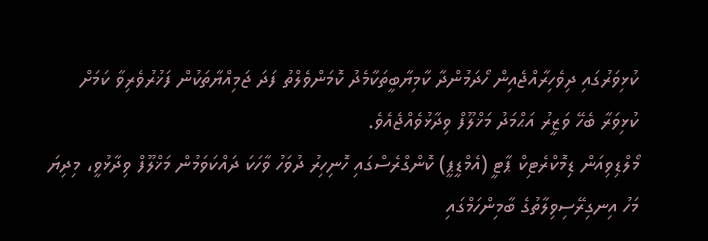ކުޅިވަރުގައި ދިވެހިރާއްޖެއިން ހޯދަމުންދާ ކާމިޔާބީތަކާމެދު ކޮމަންވެލްތު ފަދަ ޖަމިއްޔާތަކުން ފަޚުރުވެރިވާ ކަމަށް ކުޅިވަރާ ބެހޭ ވަޒީރު އަޙްމަދު މަޚްލޫފް ވިދާޅުވެއްޖެއެވެ.
މޯލްޑިވިއަން ޑިމޮކްރެޓިކް ޕާޓީ (އެމްޑީޕީ) ކޮންގްރެސްގައި ހޮނިހިރު ދުވަހު ވާހަކަ ދައްކަވަމުން މަޚްލޫފް ވިދާޅުވީ، މިދިޔަ މަހު އިނގިރޭސިވިލާތުގެ ބާމިންހަމްގައި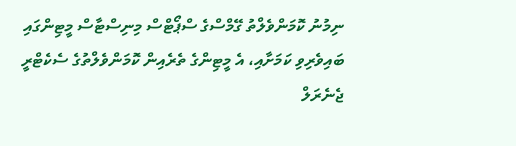ނިމުނު ކޮމަންވެލްތު ގޭމްސްގެ ސްޕޯޓްސް މިނިސްޓާސް މީޓިންގައި ބައިވެރިވި ކަމަށާއި، އެ މީޓިންގެ ތެރެއިން ކޮމަންވެލްތުގެ ސެކެޓްރީ ޖެނެރަލް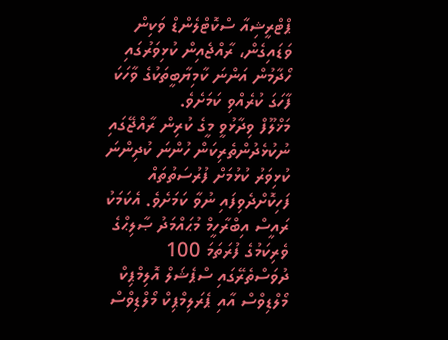ޕްޓްރީޝިއާ ސްކޮޓްލެންޑް ވަކިން ވަޑައިގެން، ރާއްޖެއިން ކުޅިވަރުގައި ހޯދާމުން އަންނަ ކާމިޔާބީތަކުގެ ވާހަކަ ފާހަގަ ކުރެއްވި ކަމަށެވެ.
މަޚްލޫފް ވިދާޅުވީ މީގެ ކުރިން ރާއްޖޭގައި ނުކުޅެދުންތެރިކަން ހުންނަ ކުދިންނަ ކުޅިވަރު ކުޅުމަށް ފުރުސަތުތައް ފަހިކޮށްދެވިފައި ނުވާ ކަމަށެވެ. އެކަމަކު ރައީސް އިބްރާހީމް މުޙައްމަދު ޞާލިޙްގެ ވެރިކަމުގެ ފުރަތަމަ 100 ދުވަސްތެރޭގައި ސްޕެޝަލް އޮލިމްޕިކް މޯލްޑިވްސް އާއި ޕެރަލިމްޕިކް މޯލްޑިވްސް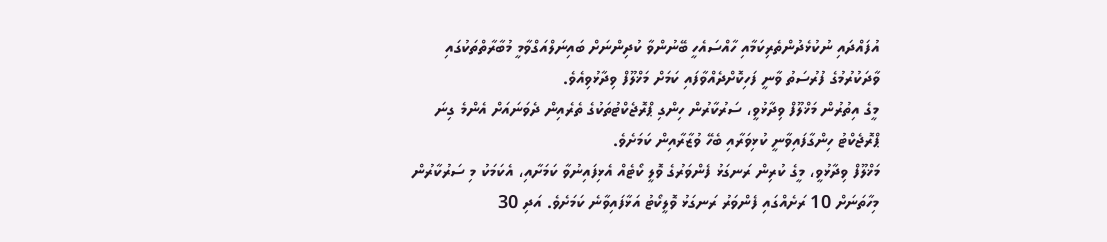އުފައްދައި ނުކުޅެދުންތެރިކަމާއި ހާއްސައެހީ ބޭނުންވާ ކުދިންނަށް ބައިނަލްއަގްވާމީ މުބާރާތްތަކުގައި ވާދަކުރުމުގެ ފުރުސަތު ވާނީ ފަހިކޮށްދެއްވާފައި ކަމަށް މަޚްލޫފް ވިދާޅުވިއެވެ.
މީގެ އިތުރުން މަޚްލޫފް ވިދާޅުވީ، ސަރުކާރުން ހިންގި ޕްރޮޖެކްޓުތަކުގެ ތެރެއިން ދެވަނައަށް އެންމެ ގިނަ ޕްރޮޖެކްޓު ހިންގާފައިވާނީ ކުޅިވަރާއި ބެހޭ ވުޒާރާއިން ކަމަށެވެ.
މަޚްލޫފް ވިދާޅުވީ، މީގެ ކުރިން ރަނގަޅު ފެންވަރުގެ ވޮލީ ކޯޓެއް އެޅިފައިނުވާ ކަމަށާއި، އެކަމަކު މި ސަރުކާރުން މިހާތަނަށް 10 ރަށެއްގައި ފެންވަރު ރަނގަޅު ވޮލީކޯޓު އަޅާފައިވާނެ ކަމަށެވެ. އަދި 30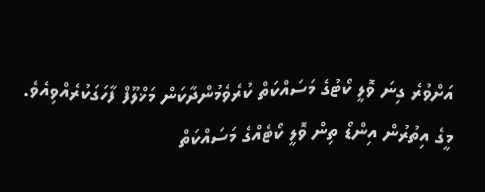އަށްވުރެ ގިނަ ވޮލީ ކޯޓުގެ މަސައްކަތް ކުރެވެމުންދާކަން މަޚްލޫފް ފާހަގަކުރެއްވިއެވެ. މީގެ އިތުރުން އިންޑޯ ތިން ވޮލީ ކޯޓެއްގެ މަސައްކަތް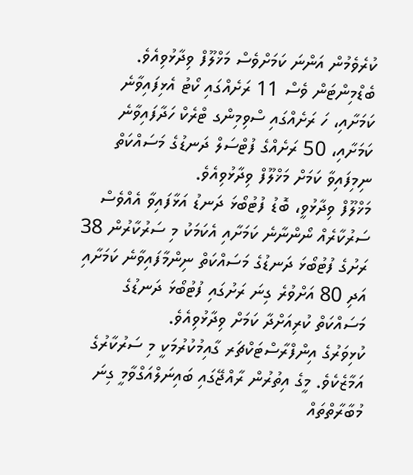ކުރެވެމުން އަންނަ ކަމަށްވެސް މަޚްލޫފް ވިދާޅުވިއެވެ.
ބެޑްމިންޓަން ވެސް 11 ރަށެއްގައި ކޯޓު އެޅިފައިވާނެ ކަމަށާއި، ހަ ރަށެއްގައި ސްވިމިންގ ޓްރެކް ހަދާފައިވާނެ ކަމަށާއި، 50 ރަށެއްގެ ފުޓްސަލް ދަނޑުގެ މަސައްކަތް ނިމިފައިވާ ކަމަށް މަޚްލޫފް ވިދާޅުވިއެވެ.
މަޚްލޫފް ވިދާޅުވީ، ބޮޑު ފުޓުބޯޅަ ދަނޑު އަޅާފައިވާ އެއްވެސް ސަރުކާރެއް ނޯންނާނެ ކަމަށާއި އެކަމަކު މި ސަރުކާރުން 38 ރަށުގެ ފުޓުބޯޅަ ދަނޑުގެ މަސައްކަތް ނިންމާފައިވާނެ ކަމަށާއި އަދި 80 އަށްވުރެ ގިނަ ރަށުގައި ފުޓުބޯޅަ ދަނޑުގެ މަސައްކަތް ކުރިއަށްދާ ކަމަށް ވިދާޅުވިއެވެ.
ކުޅިވަރުގެ އިންފްރާސްޓަކްޗަރ ގާއިމުކުރުމަކީ މި ސަރުކާރުގެ އަމާޒެކެވެ. މީގެ އިތުރުން ރާއްޖޭގައި ބައިނަލްއަގްވާމީ ގިނަ މުބާރާތްތައް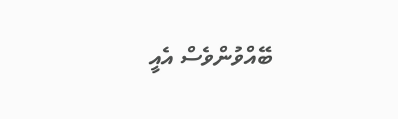ބޭއްވުންވެސް އެއީ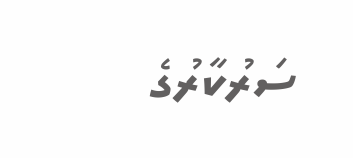ސަރުކާރުގެ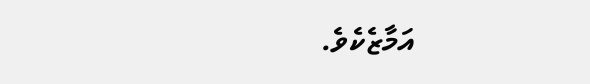އަމާޒެކެވެ.